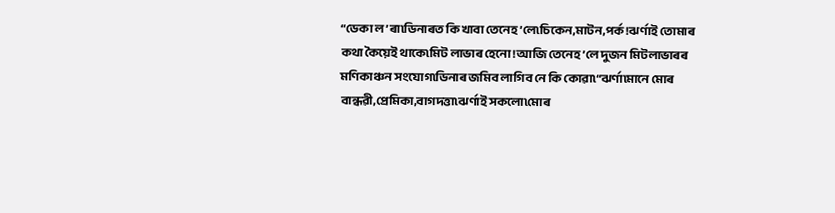“ডেকা ল’ৰা৷ডিনাৰত কি খাবা তেনেহ’লে৷চিকেন,মাটন,পৰ্ক!ঝৰ্ণাই তোমাৰ কথা কৈয়েই থাকে৷মিট লাভাৰ হেনো!আজি তেনেহ’লে দুজন মিটলাভাৰৰ মণিকাঞ্চন সংযোগ৷ডিনাৰ জমিব লাগিব নে কি কোৱা৷“ঝৰ্ণা৷মানে মোৰ বান্ধৱী,প্ৰেমিকা,বাগদত্তা৷ঝৰ্ণাই সকলো৷মোৰ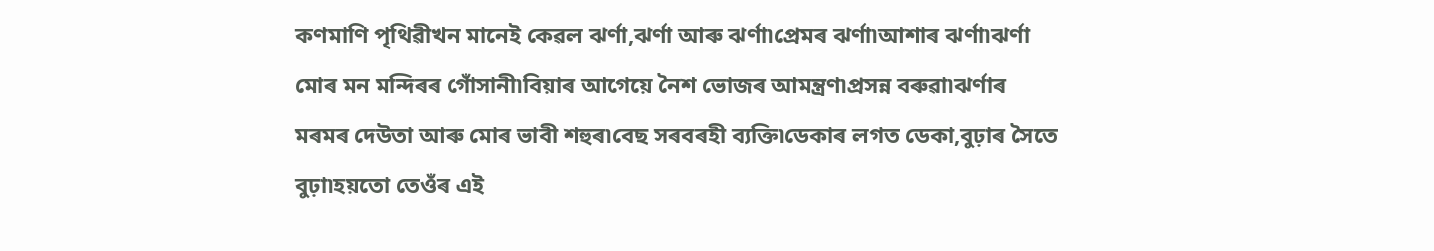কণমাণি পৃথিৱীখন মানেই কেৱল ঝৰ্ণা,ঝৰ্ণা আৰু ঝৰ্ণা৷প্ৰেমৰ ঝৰ্ণা৷আশাৰ ঝৰ্ণা৷ঝৰ্ণা মোৰ মন মন্দিৰৰ গোঁসানী৷বিয়াৰ আগেয়ে নৈশ ভোজৰ আমন্ত্ৰণ৷প্ৰসন্ন বৰুৱা৷ঝৰ্ণাৰ মৰমৰ দেউতা আৰু মোৰ ভাবী শহুৰ৷বেছ সৰবৰহী ব্যক্তি৷ডেকাৰ লগত ডেকা,বুঢ়াৰ সৈতে বুঢ়া৷হয়তো তেওঁৰ এই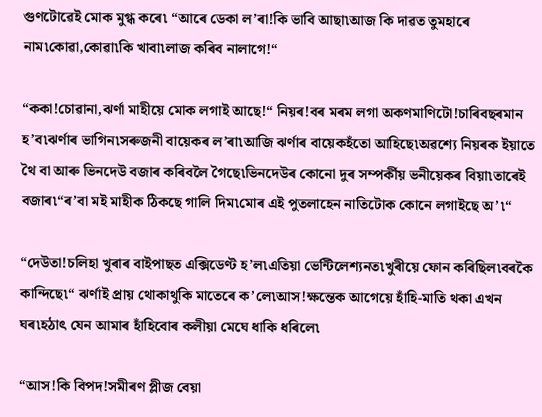গুণটোৱেই মোক মুগ্ধ কৰে৷ “আৰে ডেকা ল’ৰা!কি ভাবি আছা৷আজ কি দাৱত তুমহাৰে নাম৷কোৱা,কোৱা৷কি খাবা৷লাজ কৰিব নালাগে!“

“ককা!চোৱানা,ঝৰ্ণা মাহীয়ে মোক লগাই আছে!“ নিয়ৰ!বৰ মৰম লগা অকণমাণিটো!চাৰিবছৰমান হ’ব৷ঝৰ্ণাৰ ভাগিন৷সৰুজনী বায়েকৰ ল’ৰা৷আজি ঝৰ্ণাৰ বায়েকহঁতো আহিছে৷অৱশ্যে নিয়ৰক ইয়াতে থৈ বা আৰু ভিনদেউ বজাৰ কৰিবলৈ গৈছে৷ভিনদেউৰ কোনো দুৰ সম্পৰ্কীয় ভনীয়েকৰ বিয়া৷তাৰেই বজাৰ৷“ৰ’বা মই মাহীক ঠিকছে গালি দিম৷মোৰ এই পুতলাহেন নাতিটোক কোনে লগাইছে অ’৷“

“দেউতা!চলিহা খুৰাৰ বাইপাছত এক্সিডেণ্ট হ’ল৷এতিয়া ভেন্টিলেশ্যনত৷খুৰীয়ে ফোন কৰিছিল৷বৰকৈ কান্দিছে৷“ ঝৰ্ণাই প্ৰায় থোকাথুকি মাতেৰে ক’লে৷আস!ক্ষন্তেক আগেয়ে হাঁহি-মাতি থকা এখন ঘৰ৷হঠাৎ যেন আমাৰ হাঁহিবোৰ কলীয়া মেঘে ধাকি ধৰিলে৷

“আস!কি বিপদ!সমীৰণ প্লীজ বেয়া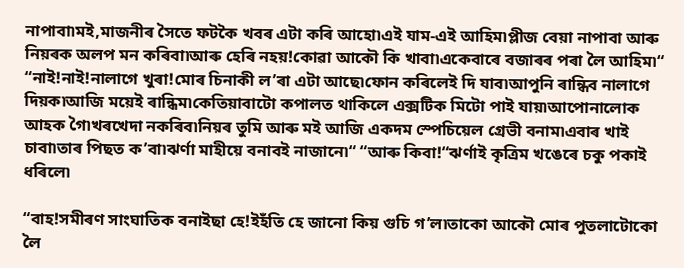নাপাবা৷মই,মাজনীৰ সৈতে ফটকৈ খবৰ এটা কৰি আহো৷এই যাম-এই আহিম৷প্লীজ বেয়া নাপাবা আৰু নিয়ৰক অলপ মন কৰিবা৷আৰু হেৰি নহয়!কোৱা আকৌ কি খাবা৷একেবাৰে বজাৰৰ পৰা লৈ আহিম৷“ “নাই!নাই!নালাগে খুৰা!মোৰ চিনাকী ল’ৰা এটা আছে৷ফোন কৰিলেই দি যাব৷আপুনি ৰান্ধিব নালাগে দিয়ক৷আজি ময়েই ৰান্ধিম৷কেতিয়াবাটো কপালত থাকিলে এক্সটিক মিটো পাই যায়৷আপোনালোক আহক গৈ৷খৰখেদা নকৰিব৷নিয়ৰ তুমি আৰু মই আজি একদম স্পেচিয়েল গ্ৰেভী বনাম৷এবাৰ খাই চাবা৷তাৰ পিছত ক’বা৷ঝৰ্ণা মাহীয়ে বনাবই নাজানে৷“ “আৰু কিবা!“ঝৰ্ণাই কৃত্ৰিম খঙেৰে চকু পকাই ধৰিলে৷

“বাহ!সমীৰণ সাংঘাতিক বনাইছা হে!ইহঁতি হে জানো কিয় গুচি গ’ল৷তাকো আকৌ মোৰ পুতলাটোকো লৈ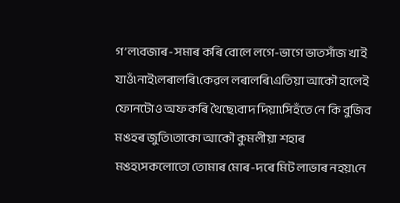গ’ল৷বজাৰ-সমাৰ কৰি বোলে লগে-ভাগে ভাতসাঁজ খাই যাওঁ৷নাই৷লৰালৰি৷কেৱল লৰালৰি৷এতিয়া আকৌ হালেই ফোনটোও অফ কৰি থৈছে৷বাদ দিয়া৷সিহঁতে নে কি বুজিব মঙহৰ জুতি৷তাকো আকৌ কুমলীয়া শহাৰ মঙহ৷সকলোতো তোমাৰ মোৰ-দৰে মিট লাভাৰ নহয়৷নে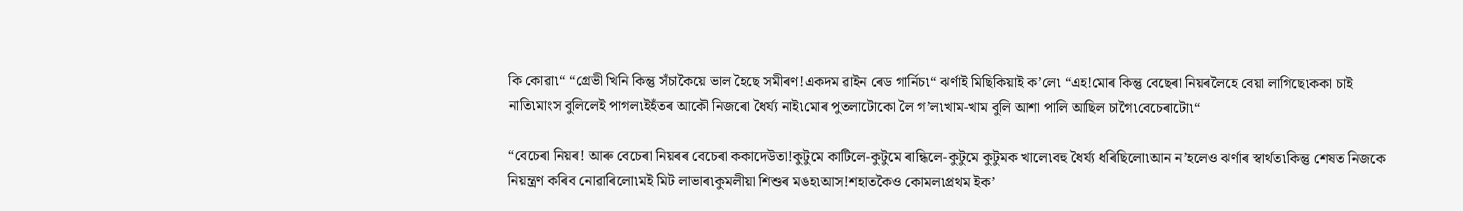কি কোৱা৷“ “গ্ৰেভী খিনি কিন্তু সঁচাকৈয়ে ভাল হৈছে সমীৰণ!একদম ৱাইন ৰেড গাৰ্নিচ৷“ ঝৰ্ণাই মিছিকিয়াই ক’লে৷ “এহ!মোৰ কিন্তু বেছেৰা নিয়ৰলৈহে বেয়া লাগিছে৷ককা চাই নাতি৷মাংস বুলিলেই পাগল৷ইহঁতৰ আকৌ নিজৰো ধৈৰ্য্য নাই৷মোৰ পুতলাটোকো লৈ গ’ল৷খাম-খাম বুলি আশা পালি আছিল চাগৈ৷বেচেৰাটো৷“

“বেচেৰা নিয়ৰ! আৰু বেচেৰা নিয়ৰৰ বেচেৰা ককাদেউতা!কুটুমে কাটিলে-কুটুমে ৰান্ধিলে-কুটুমে কুটুমক খালে৷বহু ধৈৰ্য্য ধৰিছিলো৷আন ন’হলেও ঝৰ্ণাৰ স্বাৰ্থত৷কিন্তু শেষত নিজকে নিয়ন্ত্ৰণ কৰিব নোৱাৰিলো৷মই মিট লাভাৰ৷কুমলীয়া শিশুৰ মঙহ৷আস!শহাতকৈও কোমল৷প্ৰথম ইক’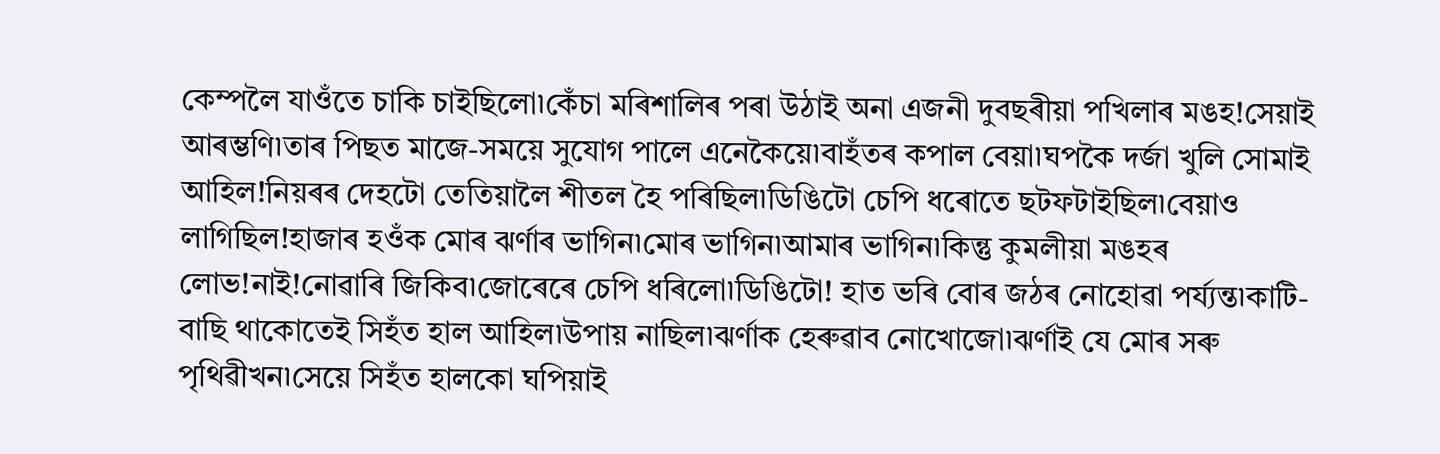কেম্পলৈ যাওঁতে চাকি চাইছিলো৷কেঁচা মৰিশালিৰ পৰা উঠাই অনা এজনী দুবছৰীয়া পখিলাৰ মঙহ!সেয়াই আৰম্ভণি৷তাৰ পিছত মাজে-সময়ে সুযোগ পালে এনেকৈয়ে৷বাহঁতৰ কপাল বেয়া৷ঘপকৈ দৰ্জা খুলি সোমাই আহিল!নিয়ৰৰ দেহটো তেতিয়ালৈ শীতল হৈ পৰিছিল৷ডিঙিটো চেপি ধৰোতে ছটফটাইছিল৷বেয়াও লাগিছিল!হাজাৰ হওঁক মোৰ ঝৰ্ণাৰ ভাগিন৷মোৰ ভাগিন৷আমাৰ ভাগিন৷কিন্তু কুমলীয়া মঙহৰ লোভ!নাই!নোৱাৰি জিকিব৷জোৰেৰে চেপি ধৰিলো৷ডিঙিটো! হাত ভৰি বোৰ জঠৰ নোহোৱা পৰ্য্যন্ত৷কাটি-বাছি থাকোতেই সিহঁত হাল আহিল৷উপায় নাছিল৷ঝৰ্ণাক হেৰুৱাব নোখোজো৷ঝৰ্ণাই যে মোৰ সৰু পৃথিৱীখন৷সেয়ে সিহঁত হালকো ঘপিয়াই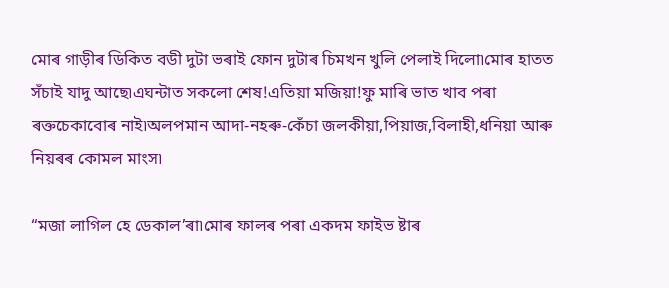মোৰ গাড়ীৰ ডিকিত বডী দুটা ভৰাই ফোন দুটাৰ চিমখন খুলি পেলাই দিলো৷মোৰ হাতত সঁচাই যাদু আছে৷এঘন্টাত সকলো শেষ!এতিয়া মজিয়া!ফু মাৰি ভাত খাব পৰা ৰক্তচেকাবোৰ নাই৷অলপমান আদা-নহৰু-কেঁচা জলকীয়া,পিয়াজ,বিলাহী,ধনিয়া আৰু নিয়ৰৰ কোমল মাংস৷

“মজা লাগিল হে ডেকাল’ৰা৷মোৰ ফালৰ পৰা একদম ফাইভ ষ্টাৰ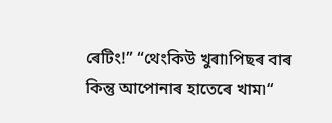ৰেটিং!” “থেংকিউ খুৰা৷পিছৰ বাৰ কিন্তু আপোনাৰ হাতেৰে খাম৷“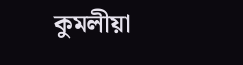কুমলীয়া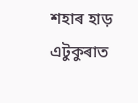শহাৰ হাড় এটুকুৰাত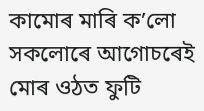কামোৰ মাৰি ক’লো সকলোৰে আগোচৰেই মোৰ ওঠত ফুটি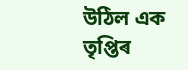উঠিল এক তৃপ্তিৰ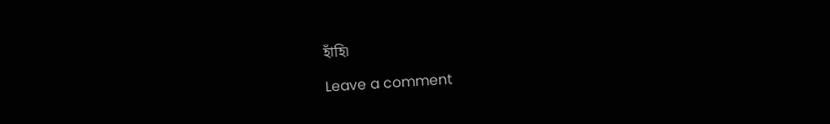হাঁহি৷

Leave a comment